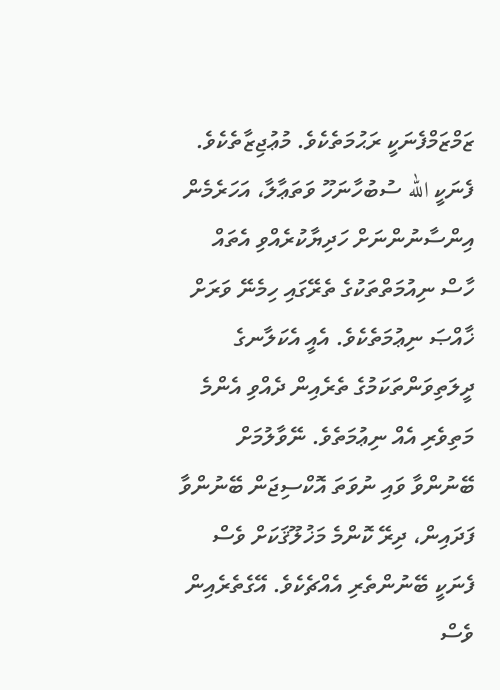ޒަމްޒަމްފެނަކީ ރަޙުމަތެކެވެ. މުޢުޖިޒާތެކެވެ.
ފެނަކީ الله ސުބުހާނަހޫ ވަތަޢާލާ، އަހަރެމެން އިންސާނުންނަށް ހަދިޔާކުރެއްވި އެތައް ހާސް ނިއުމަތްތަކުގެ ތެރޭގައި ހިމެނޭ ވަރަށް ޚާއްޞަ ނިޢުމަތެކެވެ. އެއީ އެކަލާނގެ ދީލަތިވަންތަކަމުގެ ތެރެއިން ދެއްވި އެންމެ މަތިވެރި އެއް ނިޢުމަތެވެ. ނޭވާލުމަށް ބޭނުންވާ ވައި ނުވަތަ އޮކްސިޖަން ބޭނުންވާ ފަދައިން، ދިރޭ ކޮންމެ މަޚުލޫޤަކަށް ވެސް ފެނަކީ ބޭނުންތެރި އެއްޗެކެވެ. އޭގެތެރެއިން ވެސް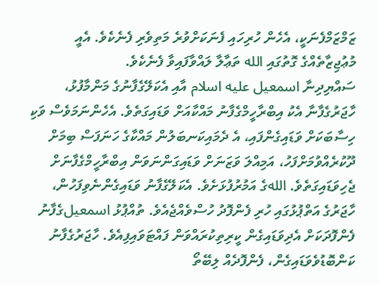ޒަމްޒަމްފެނަކީ، އެހެން ހުރިހައި ފެނަކަށްވުރެ މަތިވެރި ފެނެކެވެ. އެއީ މުޢުޖިޒާތެއްގެ ގޮތުގައި الله ތަޢާލާ ލައްވާފައިވާ ފެނެކެވެ.
ސައްޔިދިނާ اسمعيل عليه اسلام އާއި އެކަލޭގެފާނުގެ މަންމާފުޅު، ހާޖަރުގެފާނާ އެކު އިބްރާހީމްގެފާނު މައްކާއަށް ވަޑައިގަތެވެ. އެހެންނަމަވެސް ވަކި ހިސާބަކަށް ވަޑައިގެންފައި، އެ ދެމައިކަނބަލުން މައްކާގެ ހަނަފަސް ބިމަށް ދޫކުރެއްވުމަށްފަހު، އަމިއްލަ ވަޒަނަށް ވަޑައިގަންނަވަން އިބްރާހީމްގެފާނަށް ޖެހިވަޑައިގަތެވެ. اللهގެ އަމުރުފުޅަށެވެ. އެކަލޭގެފާނު ވަޑައިގެންނެވިފަހުން، ހާޖަރުގެ އަތްޕުޅުގައި ހުރި ފެންފޮދު ހުސްވެއްޖެއެވެ. ތުއްޕުޅު اسمعيلގެފާނު ފެންފޮދަކަށް އެދިވަޑައިގެން ކީރިތިކުރައްވަން ފައްޓަވައިފިއެވެ. ހާޖަރުގެފާނު ކަންބޮޑުވެވަޑައިގެން، ފެންފޮދެއް ލިބޭތޯ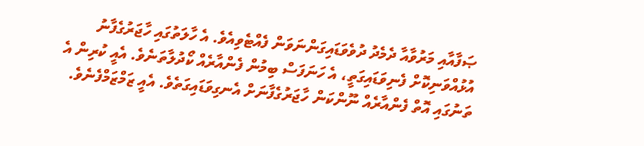ޞަފާއާއި މަރުވާއާ ދެމެދު ދުވެވަޑައިގަންނަވަން ފެއްޓެވިއެވެ. އެ ހާލަތުގައި ހާޖަރުގެފާނު އުޅުއްވަނިކޮށް ފެނިވަޑައިގަތީ، އެ ހަނަފަސް ބިމުން ފެންއާރެއް ކޯދުލާތަނެވެ. އެއީ ކުރިން އެ ތަނުގައި އޮތް ފެންއާރެއް ނޫންކަން ހާޖަރުގެފާނަށް އެނގިވަޑައިގަތެވެ. އެއީ ޒަމްޒަމްފެނެވެ.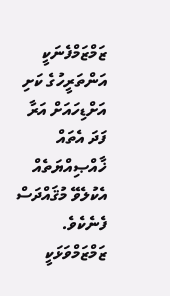ޒަމްޒަމްފެނަކީ އަންތަރީހުގެ ކަށި އަށްޑިހައަށް އަރާ ފަދަ އެތައް ޚާއްޞިއްޔަތެއް އެކުލެވޭ މުޤައްދަސް ފެނެކެވެ.
ޒަމްޒަމްވަޅަކީ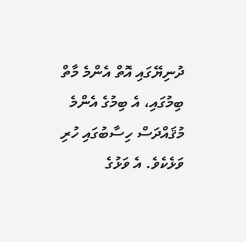ދުނިޔޭގައި އޮތް އެންމެ މާތް ބިމުގައި، އެ ބިމުގެ އެންމެ މުޤައްދަސް ހިސާބުގައި ހުރި ވަޅެކެވެ. އެ ވަޅުގެ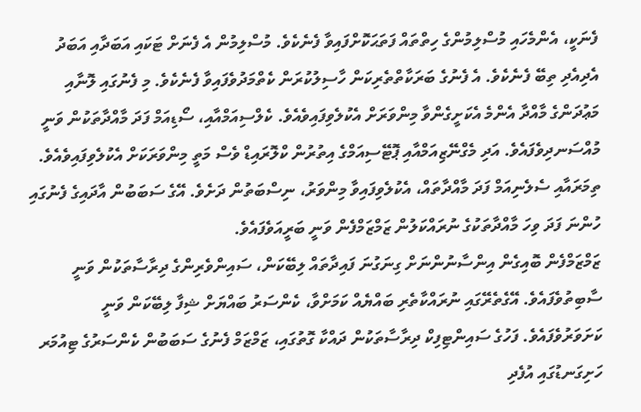ފެނަކީ، އެންމެހައި މުސްލިމުންގެ ހިތްތައް ފަތަޙަކޮށްފައިވާ ފެނެކެވެ. މުސްލިމުން އެ ފެނަށް ޓަކައި އަބަދާއި އަބަދު އެދިއެދި ތިބޭ ފެނެކެވެ. އެ ފެނުގެ ބަރަކާތްތެރިކަން ހާސިލުކުރަން ކެތްމަދުވެފައިވާ ފެނެކެވެ. މި ފެނުގައި ލޮނާއި މަޢުދަންގެ މާއްދާ އެންމެ އެކަށީގެންވާ މިންވަރަށް އެކުލެވިފައިވެއެވެ. ކެލްސިއަމްއާއި، ސޯޑިއަމް ފަދަ މާއްދާތަކުން ވަނީ މުއްސަނދިވެފައެވެ. އަދި މެގްނޭޒިއަމްއާއި ޕޮޓޭސިއަމްގެ އިތުރުން ކްލޮރައިޑް ވެސް މަތީ މިންވަރަކަށް އެކުލެވިފައިވެއެވެ. ތިމަރައާއި ސެލެނިއަމް ފަދަ މާއްދާތައް، އެކުލެވިފައިވާ މިންވަރު، ނިސްބަތުން ދަށެވެ. އޭގެ ސަބަބުން އާދައިގެ ފެނުގައި ހުންނަ ފަދަ ވިހަ މާއްދާތަކުގެ ނުރައްކަލުން ޒަމްޒަމްފެން ވަނީ ބަރީއަވެފައެވެ.
ޒަމްޒަމްފެން ބޮއިގެން އިންސާނުންނަށް ގިނަގުނަ ފައިދާތައް ލިބޭކަން، ސައިންވެރިންގެ ދިރާސާތަކުން ވަނީ ސާބިތުވެފައެވެ. އޭގެތެރޭގައި ނުރައްކާތެރި ބައްޔެއް ކަމަށްވާ، ކެންސަރު ބައްޔަށް ޝިފާ ލިބޭކަން ވަނީ ކަށަވަރުވެފައެވެ. ފަހުގެ ސައިންޓިފިކް ދިރާސާތަކުން ދައްކާ ގޮތުގައި، ޒަމްޒަމް ފެނުގެ ސަބަބުން ކެންސަރުގެ ޓިއުމަރ ހަށިގަނޑުގައި އުފެދި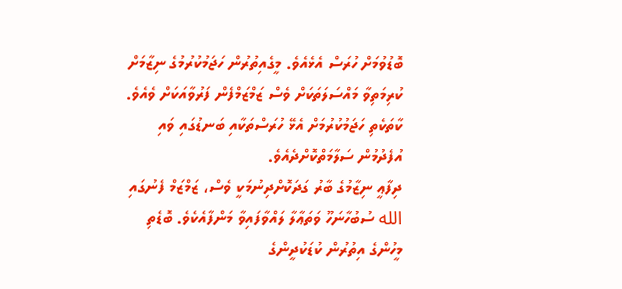ބޮޑުވުމަށް ހުރަސް އެޅެއެވެ. މީގެއިތުރުން ހަޖަމުކުރުމުގެ ނިޒާމަށް ކުރިމަތިވާ މައްސަލަތަކަށް ވެސް ޒަމްޒަމްފެން ފަރުވާއަކަށް ވެއެވެ. ކާތަކެތި ހަޖަމުކުރުމަށް އެޅޭ ހުރަސްތަކާއި ބަނޑުގައި ވައި އުފެދުމުން ސަލާމަތްކޮށްދެއެވެ.
ދިފާޢީ ނިޒާމުގެ ބާރު ގަދަކޮށްދިނުމަކީ ވެސް، ޒަމްޒަމް ފެނުގައި الله ސުބުހާނަހޫ ވަތަޢާލާ ލައްވާފައިވާ މަންފާއެކެވެ. ބޮޑެތި މީހުންގެ އިތުރުން ކުޑަކުދީންގެ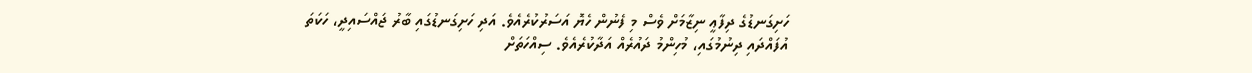ހަށިގަނޑުގެ ދިފާޢީ ނިޒާމަށް ވެސް މި ފެނުން ހެޔޮ އަސަރުކުރެއެވެ. އަދި ހަށިގަނޑުގައި ބާރު ޖައްސައިދީ، ހަކަތަ އުފައްދައި ދިނުމުގައި، މުހިންމު ދައުރެއް އަދާކުރެއެވެ. ސިއްހަތަށް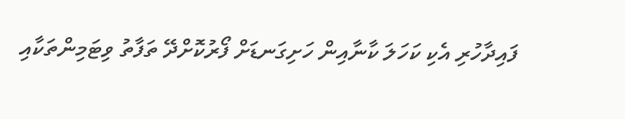ފައިދާހުރި އެކި ކަހަލަ ކާނާއިން ހަށިގަނޑަށް ފޯރުކޮށްދޭ ތަފާތު ވިޓަމިންތަކާއި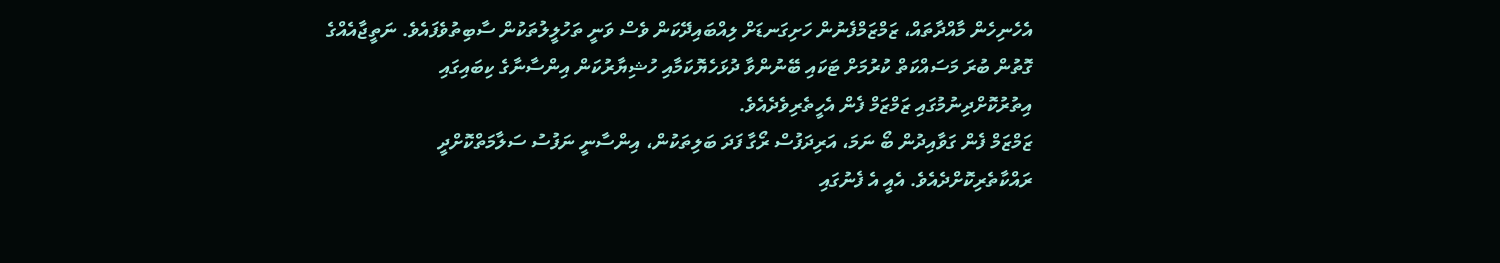އެހެނިހެން މާއްދާތައް، ޒަމްޒަމްފެނުން ހަށިގަނޑަށް ލިއްބައިދޭކަން ވެސް ވަނީ ތަހުލީލުތަކުން ސާބިތުވެފައެވެ. ނަތީޖާއެއްގެ ގޮތުން ބުރަ މަސައްކަތް ކުރުމަށް ޓަކައި ބޭނުންވާ ދުޅަހެޔޮކަމާއި ހުޝިޔާރުކަން އިންސާނާގެ ކިބައިގައި އިތުރުކޮށްދިނުމުގައި ޒަމްޒަމް ފެން އެހީތެރިވެދެއެވެ.
ޒަމްޒަމް ފެން ގަވާއިދުން ބޯ ނަމަ، އަރިދަފުސް ރޯގާ ފަދަ ބަލިތަކުން، އިންސާނީ ނަފުސު ސަލާމަތްކޮށްދީ ރައްކާތެރިކޮށްދެއެވެ. އެއީ އެ ފެނުގައި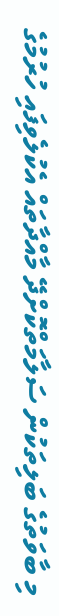މި ބާވަތުގެ ބަލިތަކުން ސަލާމަތްކޮށްދޭ މާއްދާތައް އެކުލެވިފައި ހުރުމުގެ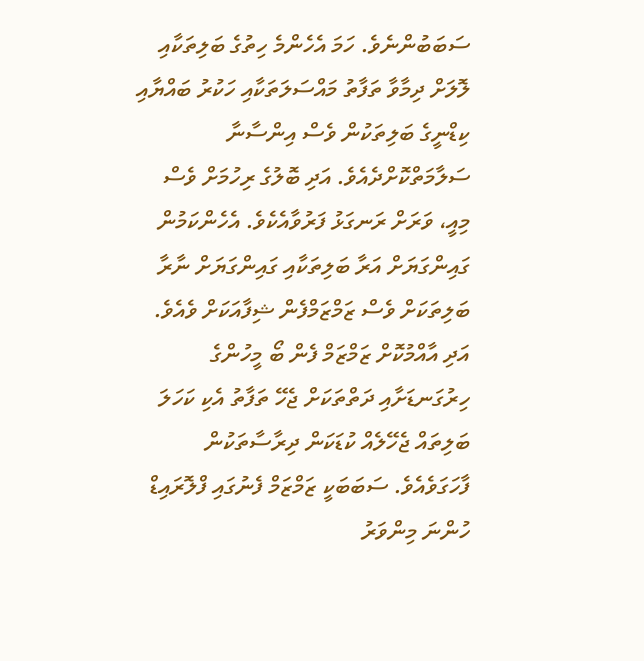ސަބަބުންނެވެ. ހަމަ އެހެންމެ ހިތުގެ ބަލިތަކާއި ލޮލަށް ދިމާވާ ތަފާތު މައްސަލަތަކާއި ހަކުރު ބައްޔާއި ކިޑްނީގެ ބަލިތަކުން ވެސް އިންސާނާ ސަލާމަތްކޮށްދެއެވެ. އަދި ބޮލުގެ ރިހުމަށް ވެސް މިއީ، ވަރަށް ރަނގަޅު ފަރުވާއެކެވެ. އެހެންކަމުން ގައިންގަޔަށް އަރާ ބަލިތަކާއި ގައިންގަޔަށް ނާރާ ބަލިތަކަށް ވެސް ޒަމްޒަމްފެން ޝިފާއަކަށް ވެއެވެ. އަދި އާއްމުކޮށް ޒަމްޒަމް ފެން ބޯ މީހުންގެ ހިރުގަނޑަށާއި ދަތްތަކަށް ޖެހޭ ތަފާތު އެކި ކަހަލަ  ބަލިތައް ޖެހޭލެއް ކުޑަކަން ދިރާސާތަކުން ފާހަގަވެއެވެ. ސަބަބަކީ ޒަމްޒަމް ފެނުގައި ފްލޮރައިޑް ހުންނަ މިންވަރު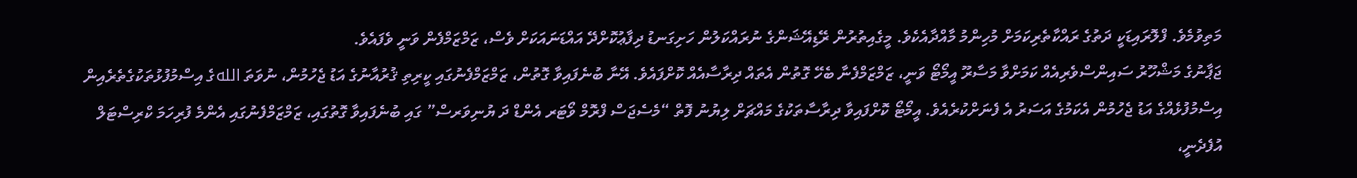މަތިވުމެވެ. ފްލޮރައިޑަކީ ދަތުގެ ރައްކާތެރިކަމަށް މުހިންމު މާއްދާއެކެވެ. މީގެއިތުރުން ރޭޑިއޭޝަންގެ ނުރައްކަލުން ހަށިގަނޑު ދިފާޢުކޮށްދޭ އައްޑަނައަކަށް ވެސް، ޒަމްޒަމްފެން ވަނީ ވެފައެވެ.
ޖަޕާނުގެ މަޝްހޫރު ސައިންސްވެރިއެއް ކަމަށްވާ މަސާރޫ އީމޯޓޯ ވަނީ، ޒަމްޒަމްފެނާ ބެހޭ ގޮތުން އެތައް ދިރާސާއެއް ކޮށްފައެވެ. އޭނާ ބުނެފައިވާ ގޮތުން، ޒަމްޒަމްފެނުގައި ކީރިތި ޤުރުއާނުގެ އަޑު ޖެހުމުން، ނުވަތަ اللهގެ އިސްމުފުޅުތަކުގެތެރެއިން އިސްމުފުޅެއްގެ އަޑު ޖެހުމުން އެކަމުގެ އަސަރު އެ ފެނަށްކުރެއެވެ. އީމޯޓޯ ކޮށްފައިވާ ދިރާސާތަކުގެ މައްޗަށް ލިޔުނު ފޮތް “މެސެޖަސް ފްރޮމް ވޯޓަރ އެންޑް ދަ ޔުނިވަރސް” ގައި ބުނެފައިވާ ގޮތުގައި، ޒަމްޒަމްފެނުގައި އެންމެ ފުރިހަމަ ކްރިސްޓަލް އުފެދެނީ،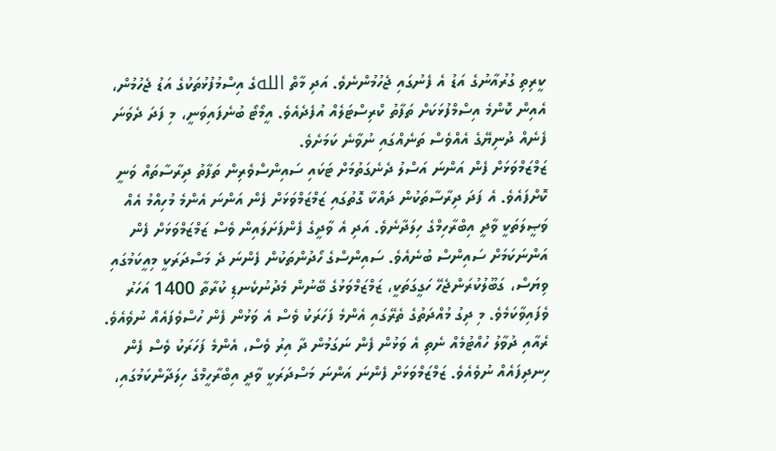ކީރިތި ގުރުއާނުގެ އަޑު އެ ފެނުގައި ޖެހުމުންނެވެ. އަދި މާތް اللهގެ އިސްމުފުޅުތަކުގެ އަޑު ޖެހުމުން، އެއިން ކޮންމެ އިސްމްފުޅަކަށް ތަފާތު ކްރިސްޓަލެއް އުފެދެއެވެ. އީމޯޓޯ ބުނެފައިވަނީ، މި ފަދަ ދެވަނަ ފެނެއް ދުނިޔޭގެ އެއްވެސް ތަނެއްގައި ނުވާނެ ކަމަށެވެ.
ޒަމްޒަމްވަޅަށް ފެން އަންނަ އަސްލު ދެނެގަތުމަށް ޓަކައި ސައިންސްވެރިން ތަފާތު ދިރާސާތައް ވަނީ ކޮށްފައެވެ. އެ ފަދަ ދިރާސާތަކުން ދައްކާ ގޮތުގައި ޒަމްޒަމްވަޅަށް ފެން އަންނަ އެންމެ މުހިއްމު އެއް ވަޞީލަތަކީ ވާދީ އިބްރާހިމްގެ ހިލަދާނެވެ. އަދި އެ ވާދީގެ ފެންފަށަލައިން ވެސް ޒަމްޒަމްވަޅަށް ފެން އަންނަކަމަށް ސައިންސް ބުނެއެވެ. ސައިންސްގެ ހޯދުންތަކުން ފެންނަ ދެ މަސްދަރަކީ މިއީކަމުގައި ވިޔަސް، ގަބޫލުކުރަންޖެހޭ ހަގީގަތަކީ، ޒަމްޒަމްވަޅުގެ ބޭނުން މެދުނުކެނޑި ކުރާތާ 1400 އަހަރު ވެފައިވާކަމެވެ. މި ދިގު މުއްދަތުގެ ތެރޭގައި އެންމެ ފަހަރަކު ވެސް އެ ވަޅުން ފެން ހުސްވެފައެއް ނުވެއެވެ. ރެއާއި ދުވާލު ހުއްޓުމެއް ނެތި އެ ވަޅުން ފެން ނަގަމުން ދާ އިރު ވެސް، އެންމެ ފަހަރަކު ވެސް ފެން ހިނދިފައެއް ނުވެއެވެ. ޒަމްޒަމްވަޅަށް ފެންނަ އަންނަ މަސްދަރަކީ ވާދީ އިބްރާހީމްގެ ހިލަދާންކަމުގައި،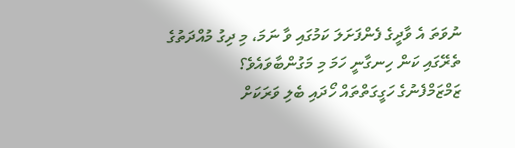ނުވަތަ އެ ވާދީގެ ފެންފަށަލަ ކަމުގައި ވާ ނަމަ، މި ދިގު މުއްދަތުގެ ތެރޭގައި ކަން ހިނގާނީ ހަމަ މި މަގުންބާވައެވެ؟
ޒަމްޒަމްފެނުގެ ހަގީގަތްތައް ހޯދައި ބެލި ވަރަކަށް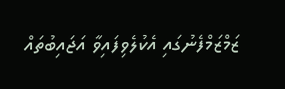ޒަމްޒަމްފެނުގައި އެކުލެވިފައިވާ އަޖައިބުތައް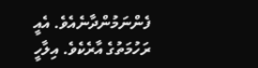ފެންނަމުންދާނެއެވެ. އެއީ ރަހުމަތުގެ އާރެކެވެ. އިލާހީ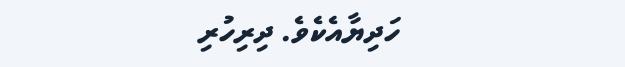ހަދިޔާއެކެވެ. ދިރިހުރި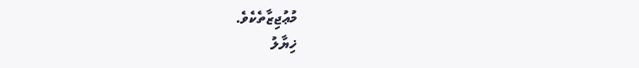މުޢުޖިޒާތެކެވެ.
ޚިޔާލު